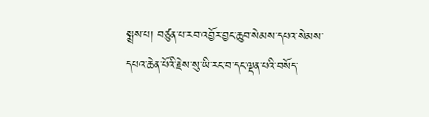སྨྲས་པ། བཙུན་པ་རབ་འབྱོར་བྱང་ཆུབ་སེམས་དཔའ་སེམས་དཔའ་ཆེན་པོའི་རྗེས་སུ་ཡི་རང་བ་དང་ལྡན་པའི་བསོད་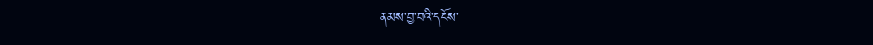ནམས་བྱ་བའི་དངོས་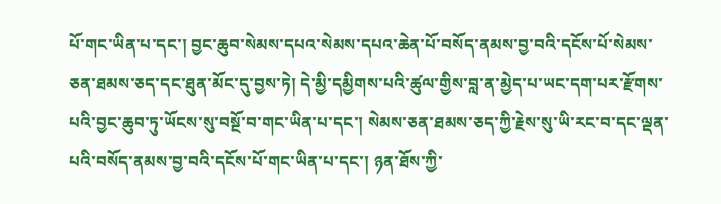པོ་གང་ཡིན་པ་དང་། བྱང་ཆུབ་སེམས་དཔའ་སེམས་དཔའ་ཆེན་པོ་བསོད་ནམས་བྱ་བའི་དངོས་པོ་སེམས་ཅན་ཐམས་ཅད་དང་ཐུན་མོང་དུ་བྱས་ཏེ། དེ་མྱི་དམྱིགས་པའི་ཚུལ་གྱིས་བླ་ན་མྱེད་པ་ཡང་དག་པར་རྫོགས་པའི་བྱང་ཆུབ་ཏུ་ཡོངས་སུ་བསྔོ་བ་གང་ཡིན་པ་དང་། སེམས་ཅན་ཐམས་ཅད་ཀྱི་རྗེས་སུ་ཡི་རང་བ་དང་ལྡན་པའི་བསོད་ནམས་བྱ་བའི་དངོས་པོ་གང་ཡིན་པ་དང་། ཉན་ཐོས་ཀྱི་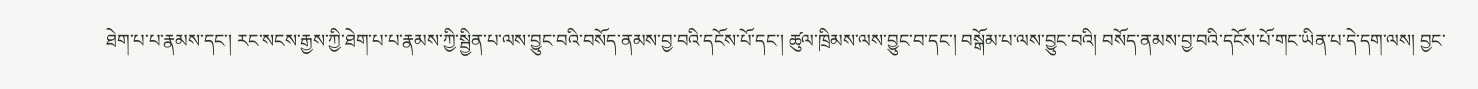ཐེག་པ་པ་རྣམས་དང་། རང་སངས་རྒྱས་ཀྱི་ཐེག་པ་པ་རྣམས་ཀྱི་སྦྱིན་པ་ལས་བྱུང་བའི་བསོད་ནམས་བྱ་བའི་དངོས་པོ་དང་། ཚུལ་ཁྲིམས་ལས་བྱུང་བ་དང་། བསྒོམ་པ་ལས་བྱུང་བའི། བསོད་ནམས་བྱ་བའི་དངོས་པོ་གང་ཡིན་པ་དེ་དག་ལས། བྱང་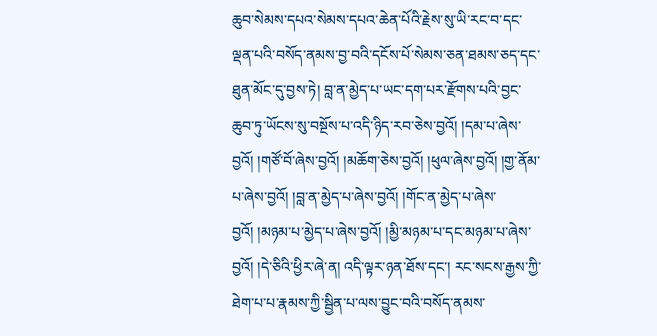ཆུབ་སེམས་དཔའ་སེམས་དཔའ་ཆེན་པོའི་རྗེས་སུ་ཡི་རང་བ་དང་ལྡན་པའི་བསོད་ནམས་བྱ་བའི་དངོས་པོ་སེམས་ཅན་ཐམས་ཅད་དང་ཐུན་མོང་དུ་བྱས་ཏེ། བླ་ན་མྱེད་པ་ཡང་དག་པར་རྫོགས་པའི་བྱང་ཆུབ་ཏུ་ཡོངས་སུ་བསྔོས་པ་འདི་ཉིད་རབ་ཅེས་བྱའོ། །དམ་པ་ཞེས་བྱའོ། །གཙོ་བོ་ཞེས་བྱའོ། །མཆོག་ཅེས་བྱའོ། །ཕུལ་ཞེས་བྱའོ། །གྱ་ནོམ་པ་ཞེས་བྱའོ། །བླ་ན་མྱེད་པ་ཞེས་བྱའོ། །གོང་ན་མྱེད་པ་ཞེས་བྱའོ། །མཉམ་པ་མྱེད་པ་ཞེས་བྱའོ། །མྱི་མཉམ་པ་དང་མཉམ་པ་ཞེས་བྱའོ། །དེ་ཅིའི་ཕྱིར་ཞེ་ན། འདི་ལྟར་ཉན་ཐོས་དང་། རང་སངས་རྒྱས་ཀྱི་ཐེག་པ་པ་རྣམས་ཀྱི་སྦྱིན་པ་ལས་བྱུང་བའི་བསོད་ནམས་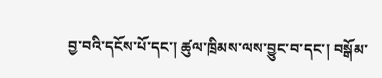བྱ་བའི་དངོས་པོ་དང་། ཚུལ་ཁྲིམས་ལས་བྱུང་བ་དང་། བསྒོམ་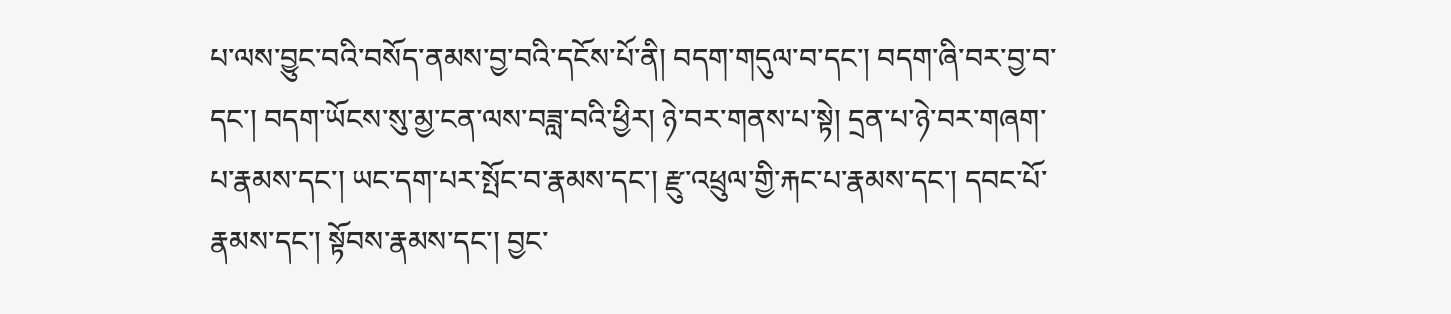པ་ལས་བྱུང་བའི་བསོད་ནམས་བྱ་བའི་དངོས་པོ་ནི། བདག་གདུལ་བ་དང་། བདག་ཞི་བར་བྱ་བ་དང་། བདག་ཡོངས་སུ་མྱ་ངན་ལས་བཟླ་བའི་ཕྱིར། ཉེ་བར་གནས་པ་སྟེ། དྲན་པ་ཉེ་བར་གཞག་པ་རྣམས་དང་། ཡང་དག་པར་སྤོང་བ་རྣམས་དང་། རྫུ་འཕྲུལ་གྱི་རྐང་པ་རྣམས་དང་། དབང་པོ་རྣམས་དང་། སྟོབས་རྣམས་དང་། བྱང་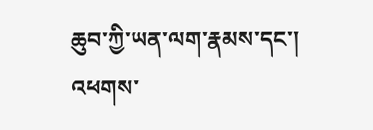ཆུབ་ཀྱི་ཡན་ལག་རྣམས་དང་། འཕགས་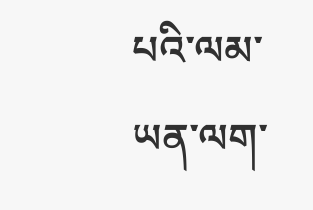པའི་ལམ་ཡན་ལག་